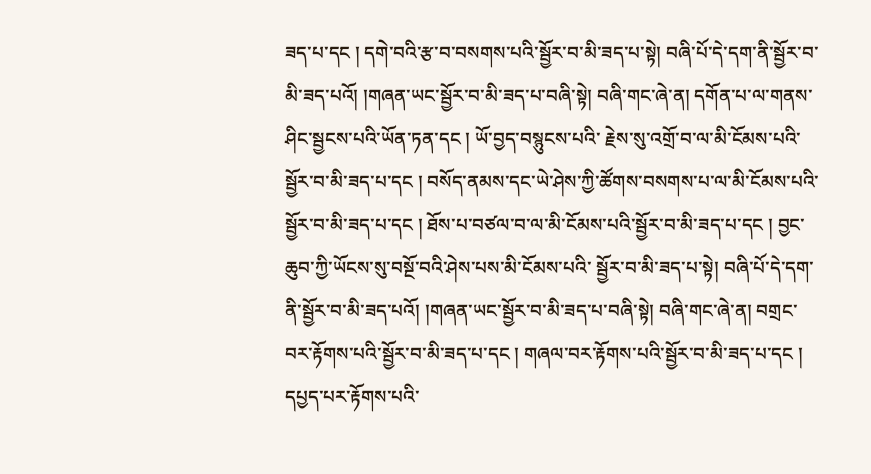ཟད་པ་དང ། དགེ་བའི་རྩ་བ་བསགས་པའི་སྦྱོར་བ་མི་ཟད་པ་སྟེ། བཞི་པོ་དེ་དག་ནི་སྦྱོར་བ་མི་ཟད་པའོ། །གཞན་ཡང་སྦྱོར་བ་མི་ཟད་པ་བཞི་སྟེ། བཞི་གང་ཞེ་ན། དགོན་པ་ལ་གནས་ཤིང་སྦྱངས་པའི་ཡོན་ཏན་དང ། ཡོ་བྱད་བསྙུངས་པའི་ རྗེས་སུ་འགྲོ་བ་ལ་མི་ངོམས་པའི་སྦྱོར་བ་མི་ཟད་པ་དང ། བསོད་ནམས་དང་ཡེ་ཤེས་ཀྱི་ཚོགས་བསགས་པ་ལ་མི་ངོམས་པའི་སྦྱོར་བ་མི་ཟད་པ་དང ། ཐོས་པ་བཙལ་བ་ལ་མི་ངོམས་པའི་སྦྱོར་བ་མི་ཟད་པ་དང ། བྱང་ཆུབ་ཀྱི་ཡོངས་སུ་བསྔོ་བའི་ཤེས་པས་མི་ངོམས་པའི་ སྦྱོར་བ་མི་ཟད་པ་སྟེ། བཞི་པོ་དེ་དག་ནི་སྦྱོར་བ་མི་ཟད་པའོ། །གཞན་ཡང་སྦྱོར་བ་མི་ཟད་པ་བཞི་སྟེ། བཞི་གང་ཞེ་ན། བགྲང་བར་རྟོགས་པའི་སྦྱོར་བ་མི་ཟད་པ་དང ། གཞལ་བར་རྟོགས་པའི་སྦྱོར་བ་མི་ཟད་པ་དང ། དཔྱད་པར་རྟོགས་པའི་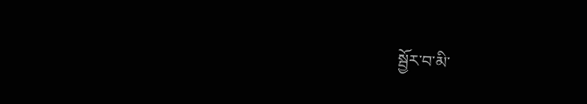སྦྱོར་བ་མི་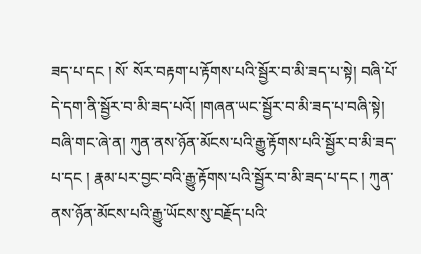ཟད་པ་དང ། སོ་ སོར་བརྟག་པ་རྟོགས་པའི་སྦྱོར་བ་མི་ཟད་པ་སྟེ། བཞི་པོ་དེ་དག་ནི་སྦྱོར་བ་མི་ཟད་པའོ། །གཞན་ཡང་སྦྱོར་བ་མི་ཟད་པ་བཞི་སྟེ། བཞི་གང་ཞེ་ན། ཀུན་ནས་ཉོན་མོངས་པའི་རྒྱུ་རྟོགས་པའི་སྦྱོར་བ་མི་ཟད་པ་དང ། རྣམ་པར་བྱང་བའི་རྒྱུ་རྟོགས་པའི་སྦྱོར་བ་མི་ཟད་པ་དང ། ཀུན་ ནས་ཉོན་མོངས་པའི་རྒྱུ་ཡོངས་སུ་བརྗོད་པའི་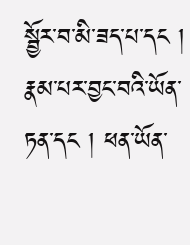སྦྱོར་བ་མི་ཟད་པ་དང ། རྣམ་པར་བྱང་བའི་ཡོན་ཏན་དང ། ཕན་ཡོན་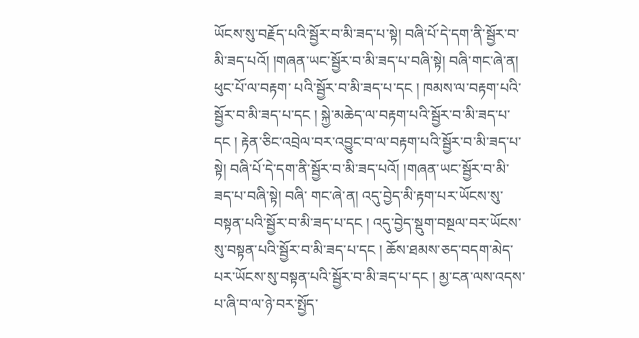ཡོངས་སུ་བརྗོད་པའི་སྦྱོར་བ་མི་ཟད་པ་སྟེ། བཞི་པོ་དེ་དག་ནི་སྦྱོར་བ་མི་ཟད་པའོ། །གཞན་ཡང་སྦྱོར་བ་མི་ཟད་པ་བཞི་སྟེ། བཞི་གང་ཞེ་ན། ཕུང་པོ་ལ་བརྟག་ པའི་སྦྱོར་བ་མི་ཟད་པ་དང ། ཁམས་ལ་བརྟག་པའི་སྦྱོར་བ་མི་ཟད་པ་དང ། སྐྱེ་མཆེད་ལ་བརྟག་པའི་སྦྱོར་བ་མི་ཟད་པ་དང ། རྟེན་ཅིང་འབྲེལ་བར་འབྱུང་བ་ལ་བརྟག་པའི་སྦྱོར་བ་མི་ཟད་པ་སྟེ། བཞི་པོ་དེ་དག་ནི་སྦྱོར་བ་མི་ཟད་པའོ། །གཞན་ཡང་སྦྱོར་བ་མི་ཟད་པ་བཞི་སྟེ། བཞི་ གང་ཞེ་ན། འདུ་བྱེད་མི་རྟག་པར་ཡོངས་སུ་བསྟན་པའི་སྦྱོར་བ་མི་ཟད་པ་དང ། འདུ་བྱེད་སྡུག་བསྔལ་བར་ཡོངས་སུ་བསྟན་པའི་སྦྱོར་བ་མི་ཟད་པ་དང ། ཆོས་ཐམས་ཅད་བདག་མེད་པར་ཡོངས་སུ་བསྟན་པའི་སྦྱོར་བ་མི་ཟད་པ་དང ། མྱ་ངན་ལས་འདས་པ་ཞི་བ་ལ་ཉེ་བར་སྤྱོད་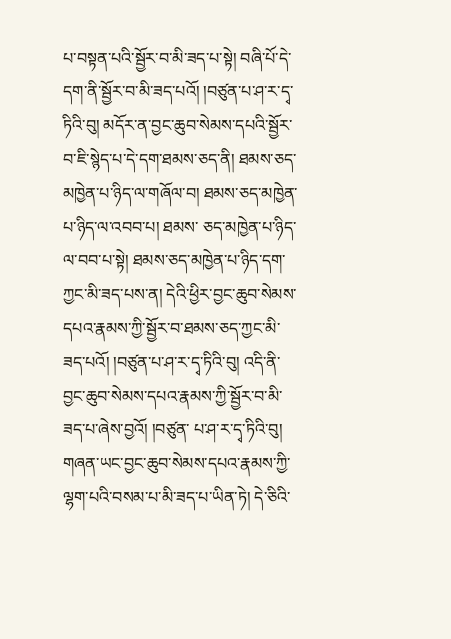པ་བསྟན་པའི་སྦྱོར་བ་མི་ཟད་པ་སྟེ། བཞི་པོ་དེ་དག་ནི་སྦྱོར་བ་མི་ཟད་པའོ། །བཙུན་པ་ཤ་ར་དྭ་ཏིའི་བུ། མདོར་ན་བྱང་ཆུབ་སེམས་དཔའི་སྦྱོར་བ་ཇི་སྙེད་པ་དེ་དག་ཐམས་ཅད་ནི། ཐམས་ཅད་མཁྱེན་པ་ཉིད་ལ་གཞོལ་བ། ཐམས་ཅད་མཁྱེན་པ་ཉིད་ལ་འབབ་པ། ཐམས་ ཅད་མཁྱེན་པ་ཉིད་ལ་བབ་པ་སྟེ། ཐམས་ཅད་མཁྱེན་པ་ཉིད་དག་ཀྱང་མི་ཟད་པས་ན། དེའི་ཕྱིར་བྱང་ཆུབ་སེམས་དཔའ་རྣམས་ཀྱི་སྦྱོར་བ་ཐམས་ཅད་ཀྱང་མི་ཟད་པའོ། །བཙུན་པ་ཤ་ར་དྭ་ཏིའི་བུ། འདི་ནི་བྱང་ཆུབ་སེམས་དཔའ་རྣམས་ཀྱི་སྦྱོར་བ་མི་ཟད་པ་ཞེས་བྱའོ། །བཙུན་ པ་ཤ་ར་དྭ་ཏིའི་བུ། གཞན་ཡང་བྱང་ཆུབ་སེམས་དཔའ་རྣམས་ཀྱི་ལྷག་པའི་བསམ་པ་མི་ཟད་པ་ཡིན་ཏེ། དེ་ཅིའི་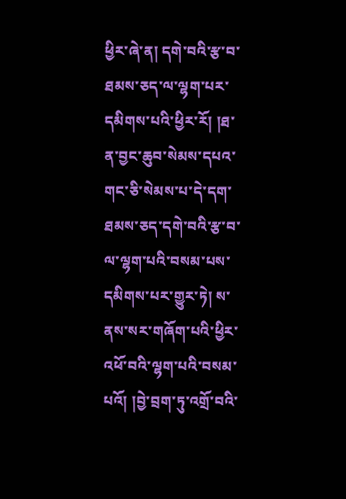ཕྱིར་ཞེ་ན། དགེ་བའི་རྩ་བ་ཐམས་ཅད་ལ་ལྷག་པར་དམིགས་པའི་ཕྱིར་རོ། །ཐ་ན་བྱང་ཆུབ་སེམས་དཔའ་གང་ཅི་སེམས་པ་དེ་དག་ཐམས་ཅད་དགེ་བའི་རྩ་བ་ ལ་ལྷག་པའི་བསམ་པས་དམིགས་པར་གྱུར་ཏེ། ས་ནས་སར་གཞོག་པའི་ཕྱིར་འཕོ་བའི་ལྷག་པའི་བསམ་པའོ། །བྱེ་བྲག་ཏུ་འགྲོ་བའི་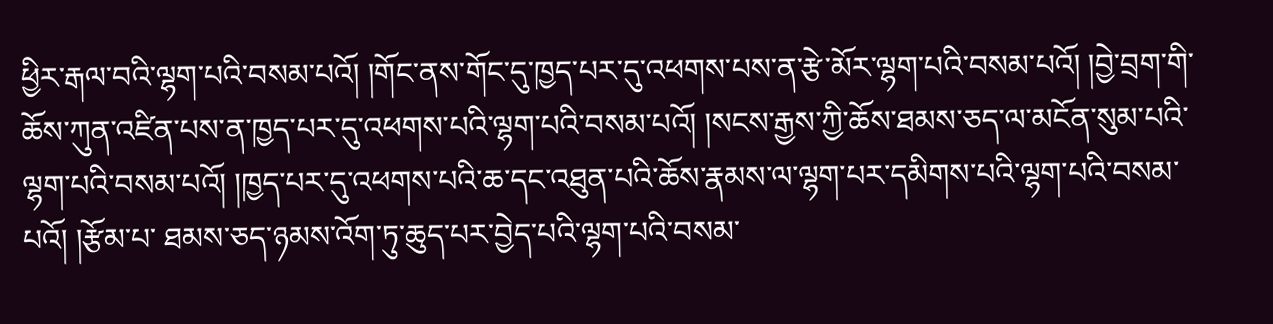ཕྱིར་རྒལ་བའི་ལྷག་པའི་བསམ་པའོ། །གོང་ནས་གོང་དུ་ཁྱད་པར་དུ་འཕགས་པས་ན་རྩེ་མོར་ལྷག་པའི་བསམ་པའོ། །བྱེ་བྲག་གི་ ཆོས་ཀུན་འཛིན་པས་ན་ཁྱད་པར་དུ་འཕགས་པའི་ལྷག་པའི་བསམ་པའོ། །སངས་རྒྱས་ཀྱི་ཆོས་ཐམས་ཅད་ལ་མངོན་སུམ་པའི་ལྷག་པའི་བསམ་པའོ། །ཁྱད་པར་དུ་འཕགས་པའི་ཆ་དང་འཐུན་པའི་ཆོས་རྣམས་ལ་ལྷག་པར་དམིགས་པའི་ལྷག་པའི་བསམ་པའོ། །རྩོམ་པ་ ཐམས་ཅད་ཉམས་འོག་ཏུ་ཆུད་པར་བྱེད་པའི་ལྷག་པའི་བསམ་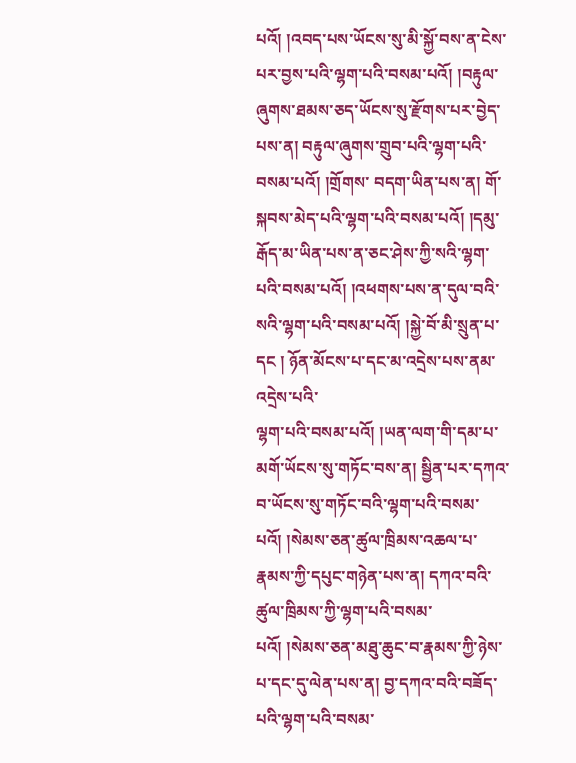པའོ། །འབད་པས་ཡོངས་སུ་མི་སྐྱོ་བས་ན་ངེས་པར་བྱས་པའི་ལྷག་པའི་བསམ་པའོ། །བརྟུལ་ཞུགས་ཐམས་ཅད་ཡོངས་སུ་རྫོགས་པར་བྱེད་པས་ན། བརྟུལ་ཞུགས་གྲུབ་པའི་ལྷག་པའི་བསམ་པའོ། །གྲོགས་ བདག་ཡིན་པས་ན། གོ་སྐབས་མེད་པའི་ལྷག་པའི་བསམ་པའོ། །དམུ་རྒོད་མ་ཡིན་པས་ན་ཅང་ཤེས་ཀྱི་སའི་ལྷག་པའི་བསམ་པའོ། །འཕགས་པས་ན་དུལ་བའི་སའི་ལྷག་པའི་བསམ་པའོ། །སྐྱེ་བོ་མི་སྲུན་པ་དང ། ཉོན་མོངས་པ་དང་མ་འདྲེས་པས་ནམ་འདྲེས་པའི་
ལྷག་པའི་བསམ་པའོ། །ཡན་ལག་གི་དམ་པ་མགོ་ཡོངས་སུ་གཏོང་བས་ན། སྦྱིན་པར་དཀའ་བ་ཡོངས་སུ་གཏོང་བའི་ལྷག་པའི་བསམ་པའོ། །སེམས་ཅན་ཚུལ་ཁྲིམས་འཆལ་པ་རྣམས་ཀྱི་དཔུང་གཉེན་པས་ན། དཀའ་བའི་ཚུལ་ཁྲིམས་ཀྱི་ལྷག་པའི་བསམ་ པའོ། །སེམས་ཅན་མཐུ་ཆུང་བ་རྣམས་ཀྱི་ཉེས་པ་དང་དུ་ལེན་པས་ན། བྱ་དཀའ་བའི་བཟོད་པའི་ལྷག་པའི་བསམ་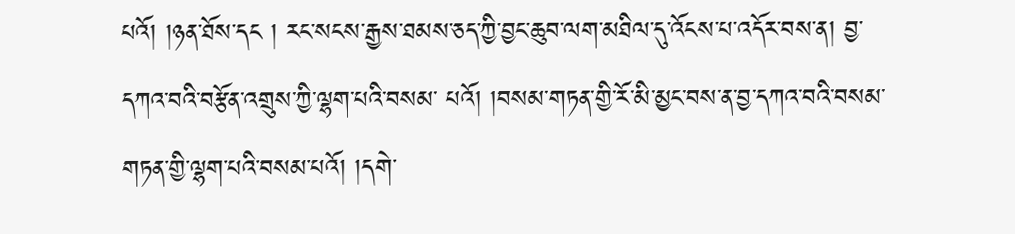པའོ། །ཉན་ཐོས་དང ། རང་སངས་རྒྱས་ཐམས་ཅད་ཀྱི་བྱང་ཆུབ་ལག་མཐིལ་དུ་འོངས་པ་འདོར་བས་ན། བྱ་དཀའ་བའི་བརྩོན་འགྲུས་ཀྱི་ལྷག་པའི་བསམ་ པའོ། །བསམ་གཏན་གྱི་རོ་མི་མྱང་བས་ན་བྱ་དཀའ་བའི་བསམ་གཏན་གྱི་ལྷག་པའི་བསམ་པའོ། །དགེ་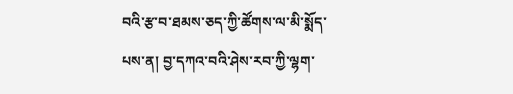བའི་རྩ་བ་ཐམས་ཅད་ཀྱི་ཚོགས་ལ་མི་སྨོད་པས་ན། བྱ་དཀའ་བའི་ཤེས་རབ་ཀྱི་ལྷག་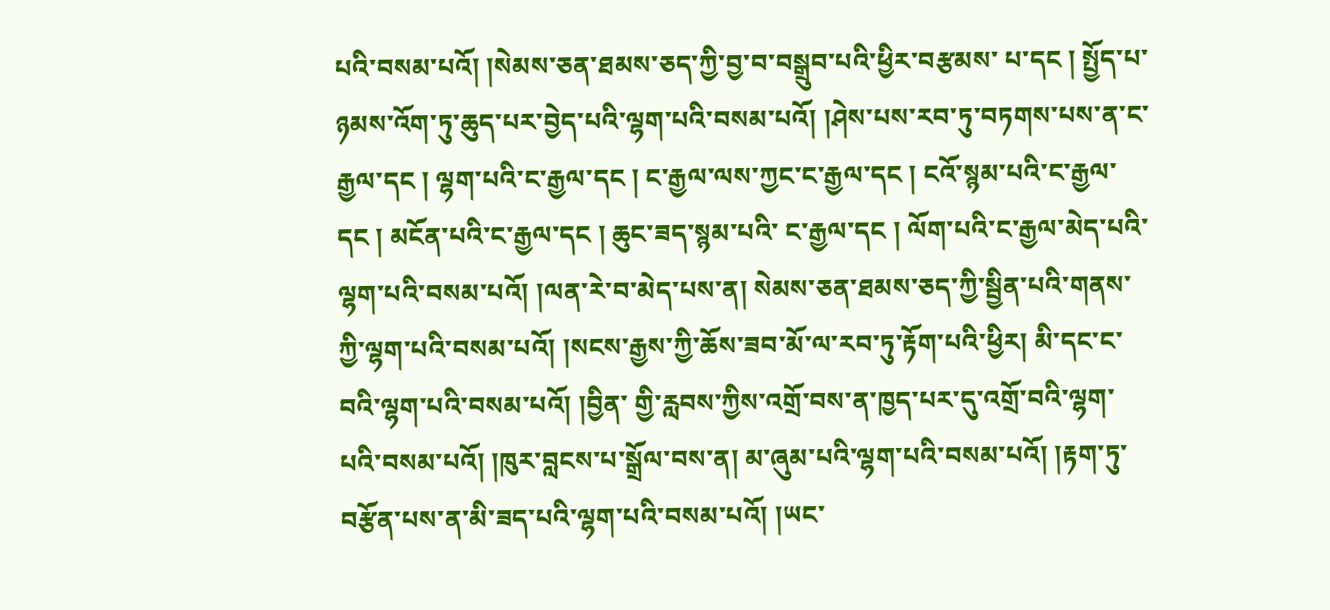པའི་བསམ་པའོ། །སེམས་ཅན་ཐམས་ཅད་ཀྱི་བྱ་བ་བསྒྲུབ་པའི་ཕྱིར་བརྩམས་ པ་དང ། སྤྱོད་པ་ཉམས་འོག་ཏུ་ཆུད་པར་བྱེད་པའི་ལྷག་པའི་བསམ་པའོ། །ཤེས་པས་རབ་ཏུ་བཏགས་པས་ན་ང་རྒྱལ་དང ། ལྷག་པའི་ང་རྒྱལ་དང ། ང་རྒྱལ་ལས་ཀྱང་ང་རྒྱལ་དང ། ངའོ་སྙམ་པའི་ང་རྒྱལ་དང ། མངོན་པའི་ང་རྒྱལ་དང ། ཆུང་ཟད་སྙམ་པའི་ ང་རྒྱལ་དང ། ལོག་པའི་ང་རྒྱལ་མེད་པའི་ལྷག་པའི་བསམ་པའོ། །ལན་རེ་བ་མེད་པས་ན། སེམས་ཅན་ཐམས་ཅད་ཀྱི་སྦྱིན་པའི་གནས་ཀྱི་ལྷག་པའི་བསམ་པའོ། །སངས་རྒྱས་ཀྱི་ཆོས་ཟབ་མོ་ལ་རབ་ཏུ་རྟོག་པའི་ཕྱིར། མི་དང་ང་བའི་ལྷག་པའི་བསམ་པའོ། །བྱིན་ གྱི་རླབས་ཀྱིས་འགྲོ་བས་ན་ཁྱད་པར་དུ་འགྲོ་བའི་ལྷག་པའི་བསམ་པའོ། །ཁུར་བླངས་པ་སྒྲོལ་བས་ན། མ་ཞུམ་པའི་ལྷག་པའི་བསམ་པའོ། །རྟག་ཏུ་བརྩོན་པས་ན་མི་ཟད་པའི་ལྷག་པའི་བསམ་པའོ། །ཡང་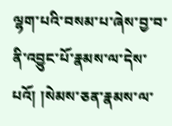ལྷག་པའི་བསམ་པ་ཞེས་བྱ་བ་ནི་འབྱུང་པོ་རྣམས་ལ་དེས་ པའོ། །སེམས་ཅན་རྣམས་ལ་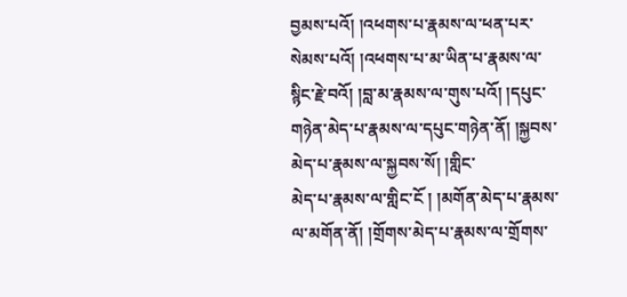བྱམས་པའོ། །འཕགས་པ་རྣམས་ལ་ཕན་པར་སེམས་པའོ། །འཕགས་པ་མ་ཡིན་པ་རྣམས་ལ་སྙིང་རྗེ་བའོ། །བླ་མ་རྣམས་ལ་གུས་པའོ། །དཔུང་གཉེན་མེད་པ་རྣམས་ལ་དཔུང་གཉེན་ནོ། །སྐྱབས་མེད་པ་རྣམས་ལ་སྐྱབས་སོ། །གླིང་
མེད་པ་རྣམས་ལ་གླིང་ངོ ། །མགོན་མེད་པ་རྣམས་ལ་མགོན་ནོ། །གྲོགས་མེད་པ་རྣམས་ལ་གྲོགས་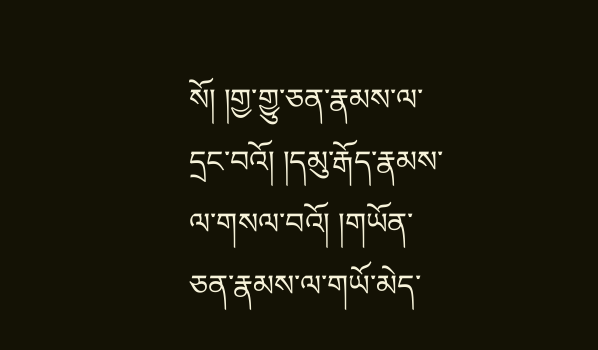སོ། །གྱ་གྱུ་ཅན་རྣམས་ལ་དྲང་བའོ། །དམུ་རྒོད་རྣམས་ལ་གསལ་བའོ། །གཡོན་ཅན་རྣམས་ལ་གཡོ་མེད་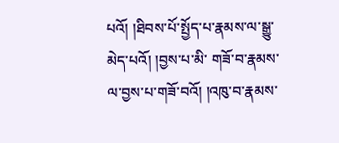པའོ། །ཐིབས་པོ་སྤྱོད་པ་རྣམས་ལ་སྒྱུ་མེད་པའོ། །བྱས་པ་མི་ གཟོ་བ་རྣམས་ལ་བྱས་པ་གཟོ་བའོ། །འཁུ་བ་རྣམས་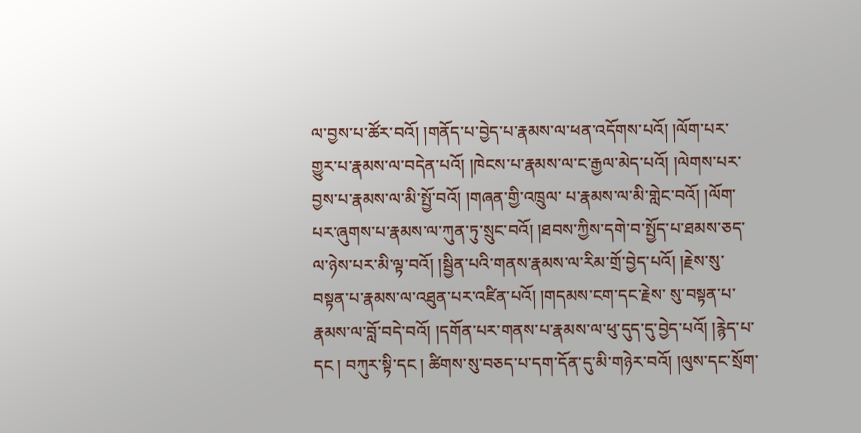ལ་བྱས་པ་ཚོར་བའོ། །གནོད་པ་བྱེད་པ་རྣམས་ལ་ཕན་འདོགས་པའོ། །ལོག་པར་གྱུར་པ་རྣམས་ལ་བདེན་པའོ། །ཁེངས་པ་རྣམས་ལ་ང་རྒྱལ་མེད་པའོ། །ལེགས་པར་བྱས་པ་རྣམས་ལ་མི་སྤྱོ་བའོ། །གཞན་གྱི་འཁྲུལ་ པ་རྣམས་ལ་མི་གླེང་བའོ། །ལོག་པར་ཞུགས་པ་རྣམས་ལ་ཀུན་ཏུ་སྲུང་བའོ། །ཐབས་ཀྱིས་དགེ་བ་སྤྱོད་པ་ཐམས་ཅད་ལ་ཉེས་པར་མི་ལྟ་བའོ། །སྦྱིན་པའི་གནས་རྣམས་ལ་རིམ་གྲོ་བྱེད་པའོ། །རྗེས་སུ་བསྟན་པ་རྣམས་ལ་འཐུན་པར་འཛིན་པའོ། །གདམས་ངག་དང་རྗེས་ སུ་བསྟན་པ་རྣམས་ལ་བློ་བདེ་བའོ། །དགོན་པར་གནས་པ་རྣམས་ལ་ཕུ་དུད་དུ་བྱེད་པའོ། །རྙེད་པ་དང ། བཀུར་སྟི་དང ། ཚིགས་སུ་བཅད་པ་དག་དོན་དུ་མི་གཉེར་བའོ། །ལུས་དང་སྲོག་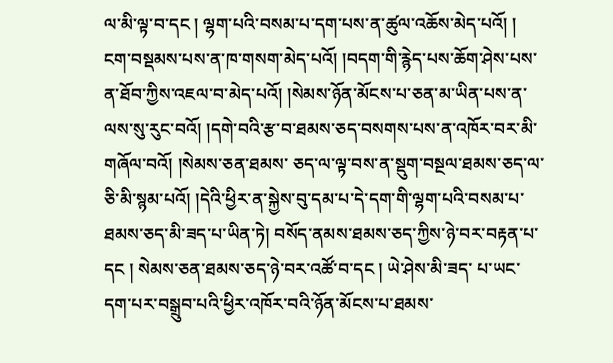ལ་མི་ལྟ་བ་དང ། ལྷག་པའི་བསམ་པ་དག་པས་ན་ཚུལ་འཆོས་མེད་པའོ། ། ངག་བསྡམས་པས་ན་ཁ་གསག་མེད་པའོ། །བདག་གི་རྙེད་པས་ཆོག་ཤེས་པས་ན་ཐོབ་ཀྱིས་འཇལ་བ་མེད་པའོ། །སེམས་ཉོན་མོངས་པ་ཅན་མ་ཡིན་པས་ན་ལས་སུ་རུང་བའོ། །དགེ་བའི་རྩ་བ་ཐམས་ཅད་བསགས་པས་ན་འཁོར་བར་མི་གཞོལ་བའོ། །སེམས་ཅན་ཐམས་ ཅད་ལ་ལྟ་བས་ན་སྡུག་བསྔལ་ཐམས་ཅད་ལ་ཅི་མི་སྙམ་པའོ། །དེའི་ཕྱིར་ན་སྐྱེས་བུ་དམ་པ་དེ་དག་གི་ལྷག་པའི་བསམ་པ་ཐམས་ཅད་མི་ཟད་པ་ཡིན་ཏེ། བསོད་ནམས་ཐམས་ཅད་ཀྱིས་ཉེ་བར་བརྟན་པ་དང ། སེམས་ཅན་ཐམས་ཅད་ཉེ་བར་འཚོ་བ་དང ། ཡེ་ཤེས་མི་ཟད་ པ་ཡང་དག་པར་བསྒྲུབ་པའི་ཕྱིར་འཁོར་བའི་ཉོན་མོངས་པ་ཐམས་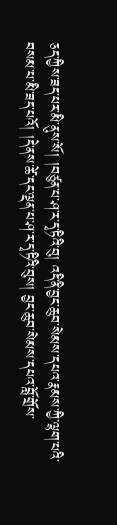ཅད་ཀྱིས་ཟད་པར་མི་ནུས་སོ། །བཙུན་པ་ཤ་ར་དྭ་ཏིའི་བུ། འདི་ནི་བྱང་ཆུབ་སེམས་དཔའ་རྣམས་ཀྱི་ལྷག་པའི་བསམ་པ་མི་ཟད་པའོ། །དེ་ནས་ཚེ་དང་ལྡན་པ་ཤ་ར་དྭ་ཏིའི་བུས། བྱང་ཆུབ་སེམས་དཔའ་བློ་གྲོས་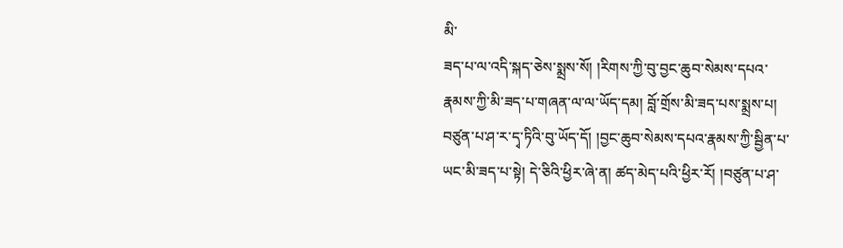མི་
ཟད་པ་ལ་འདི་སྐད་ཅེས་སྨྲས་སོ། །རིགས་ཀྱི་བུ་བྱང་ཆུབ་སེམས་དཔའ་རྣམས་ཀྱི་མི་ཟད་པ་གཞན་ལ་ལ་ཡོད་དམ། བློ་གྲོས་མི་ཟད་པས་སྨྲས་པ། བཙུན་པ་ཤ་ར་དྭ་ཏིའི་བུ་ཡོད་དོ། །བྱང་ཆུབ་སེམས་དཔའ་རྣམས་ཀྱི་སྦྱིན་པ་ཡང་མི་ཟད་པ་སྟེ། དེ་ཅིའི་ཕྱིར་ཞེ་ན། ཚད་མེད་པའི་ཕྱིར་རོ། །བཙུན་པ་ཤ་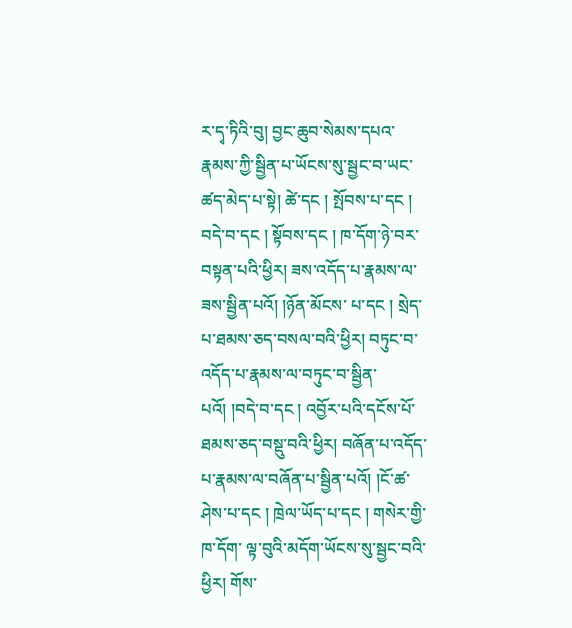ར་དྭ་ཏིའི་བུ། བྱང་ཆུབ་སེམས་དཔའ་རྣམས་ཀྱི་སྦྱིན་པ་ཡོངས་སུ་སྦྱང་བ་ཡང་ཚད་མེད་པ་སྟེ། ཚེ་དང ། སྤོབས་པ་དང ། བདེ་བ་དང ། སྟོབས་དང ། ཁ་དོག་ཉེ་བར་བསྟན་པའི་ཕྱིར། ཟས་འདོད་པ་རྣམས་ལ་ཟས་སྦྱིན་པའོ། །ཉོན་མོངས་ པ་དང ། སྲེད་པ་ཐམས་ཅད་བསལ་བའི་ཕྱིར། བཏུང་བ་འདོད་པ་རྣམས་ལ་བཏུང་བ་སྦྱིན་པའོ། །བདེ་བ་དང ། འབྱོར་པའི་དངོས་པོ་ཐམས་ཅད་བསྡུ་བའི་ཕྱིར། བཞོན་པ་འདོད་པ་རྣམས་ལ་བཞོན་པ་སྦྱིན་པའོ། །ངོ་ཚ་ཤེས་པ་དང ། ཁྲེལ་ཡོད་པ་དང ། གསེར་གྱི་ཁ་དོག་ ལྟ་བུའི་མདོག་ཡོངས་སུ་སྦྱང་བའི་ཕྱིར། གོས་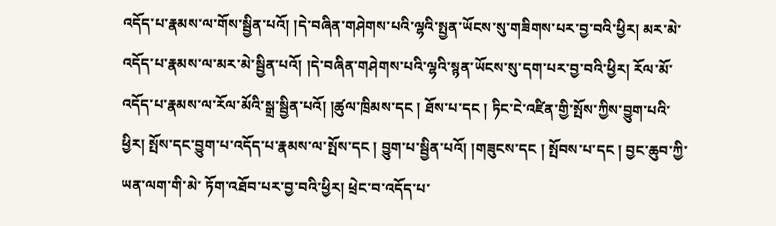འདོད་པ་རྣམས་ལ་གོས་སྦྱིན་པའོ། །དེ་བཞིན་གཤེགས་པའི་ལྷའི་སྤྱན་ཡོངས་སུ་གཟིགས་པར་བྱ་བའི་ཕྱིར། མར་མེ་འདོད་པ་རྣམས་ལ་མར་མེ་སྦྱིན་པའོ། །དེ་བཞིན་གཤེགས་པའི་ལྷའི་སྙན་ཡོངས་སུ་དག་པར་བྱ་བའི་ཕྱིར། རོལ་མོ་འདོད་པ་རྣམས་ལ་རོལ་མོའི་སྒྲ་སྦྱིན་པའོ། །ཚུལ་ཁྲིམས་དང ། ཐོས་པ་དང ། ཏིང་ངེ་འཛིན་གྱི་སྤོས་ཀྱིས་བྱུག་པའི་ཕྱིར། སྤོས་དང་བྱུག་པ་འདོད་པ་རྣམས་ལ་སྤོས་དང ། བྱུག་པ་སྦྱིན་པའོ། །གཟུངས་དང ། སྤོབས་པ་དང ། བྱང་ཆུབ་ཀྱི་ཡན་ལག་གི་མེ་ ཏོག་འཐོབ་པར་བྱ་བའི་ཕྱིར། ཕྲེང་བ་འདོད་པ་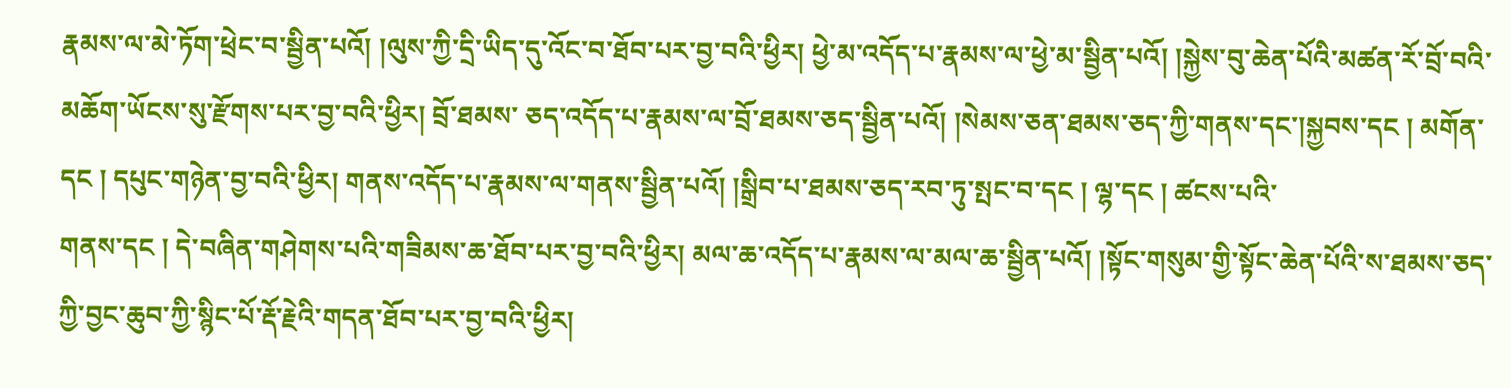རྣམས་ལ་མེ་ཏོག་ཕྲེང་བ་སྦྱིན་པའོ། །ལུས་ཀྱི་དྲི་ཡིད་དུ་འོང་བ་ཐོབ་པར་བྱ་བའི་ཕྱིར། ཕྱེ་མ་འདོད་པ་རྣམས་ལ་ཕྱེ་མ་སྦྱིན་པའོ། །སྐྱེས་བུ་ཆེན་པོའི་མཚན་རོ་བྲོ་བའི་མཆོག་ཡོངས་སུ་རྫོགས་པར་བྱ་བའི་ཕྱིར། བྲོ་ཐམས་ ཅད་འདོད་པ་རྣམས་ལ་བྲོ་ཐམས་ཅད་སྦྱིན་པའོ། །སེམས་ཅན་ཐམས་ཅད་ཀྱི་གནས་དང་།སྐྱབས་དང ། མགོན་དང ། དཔུང་གཉེན་བྱ་བའི་ཕྱིར། གནས་འདོད་པ་རྣམས་ལ་གནས་སྦྱིན་པའོ། །སྒྲིབ་པ་ཐམས་ཅད་རབ་ཏུ་སྤང་བ་དང ། ལྷ་དང ། ཚངས་པའི་
གནས་དང ། དེ་བཞིན་གཤེགས་པའི་གཟིམས་ཆ་ཐོབ་པར་བྱ་བའི་ཕྱིར། མལ་ཆ་འདོད་པ་རྣམས་ལ་མལ་ཆ་སྦྱིན་པའོ། །སྟོང་གསུམ་གྱི་སྟོང་ཆེན་པོའི་ས་ཐམས་ཅད་ཀྱི་བྱང་ཆུབ་ཀྱི་སྙིང་པོ་རྡོ་རྗེའི་གདན་ཐོབ་པར་བྱ་བའི་ཕྱིར།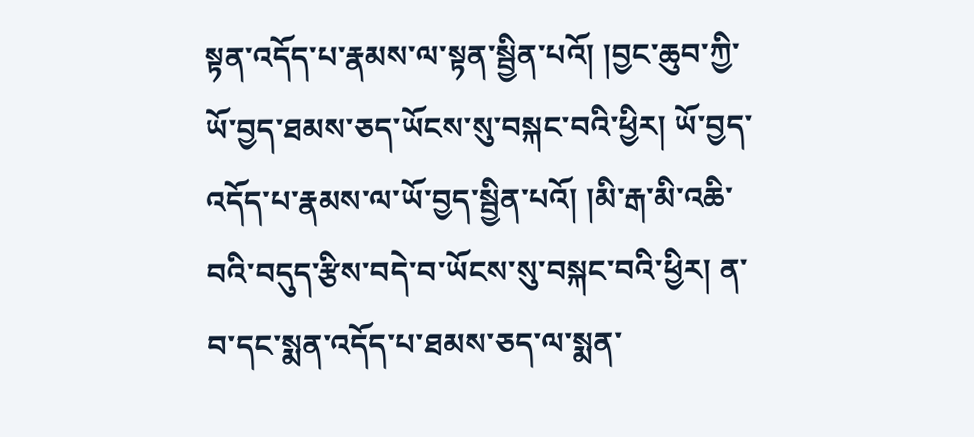སྟན་འདོད་པ་རྣམས་ལ་སྟན་སྦྱིན་པའོ། །བྱང་ཆུབ་ཀྱི་ ཡོ་བྱད་ཐམས་ཅད་ཡོངས་སུ་བསྐང་བའི་ཕྱིར། ཡོ་བྱད་འདོད་པ་རྣམས་ལ་ཡོ་བྱད་སྦྱིན་པའོ། །མི་རྒ་མི་འཆི་བའི་བདུད་རྩིས་བདེ་བ་ཡོངས་སུ་བསྐང་བའི་ཕྱིར། ན་བ་དང་སྨན་འདོད་པ་ཐམས་ཅད་ལ་སྨན་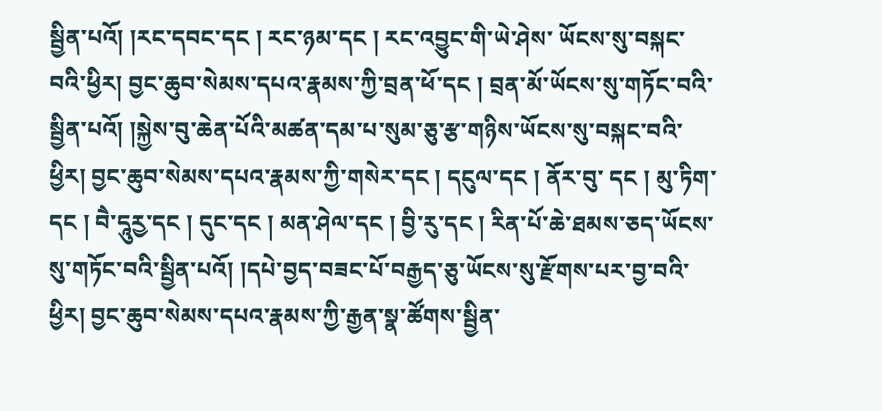སྦྱིན་པའོ། །རང་དབང་དང ། རང་ཉམ་དང ། རང་འབྱུང་གི་ཡེ་ཤེས་ ཡོངས་སུ་བསྐང་བའི་ཕྱིར། བྱང་ཆུབ་སེམས་དཔའ་རྣམས་ཀྱི་བྲན་ཕོ་དང ། བྲན་མོ་ཡོངས་སུ་གཏོང་བའི་སྦྱིན་པའོ། །སྐྱེས་བུ་ཆེན་པོའི་མཚན་དམ་པ་སུམ་ཅུ་རྩ་གཉིས་ཡོངས་སུ་བསྐང་བའི་ཕྱིར། བྱང་ཆུབ་སེམས་དཔའ་རྣམས་ཀྱི་གསེར་དང ། དངུལ་དང ། ནོར་བུ་ དང ། མུ་ཏིག་དང ། བཻ་དཱུརྱ་དང ། དུང་དང ། མན་ཤེལ་དང ། བྱི་རུ་དང ། རིན་པོ་ཆེ་ཐམས་ཅད་ཡོངས་སུ་གཏོང་བའི་སྦྱིན་པའོ། །དཔེ་བྱད་བཟང་པོ་བརྒྱད་ཅུ་ཡོངས་སུ་རྫོགས་པར་བྱ་བའི་ཕྱིར། བྱང་ཆུབ་སེམས་དཔའ་རྣམས་ཀྱི་རྒྱན་སྣ་ཚོགས་སྦྱིན་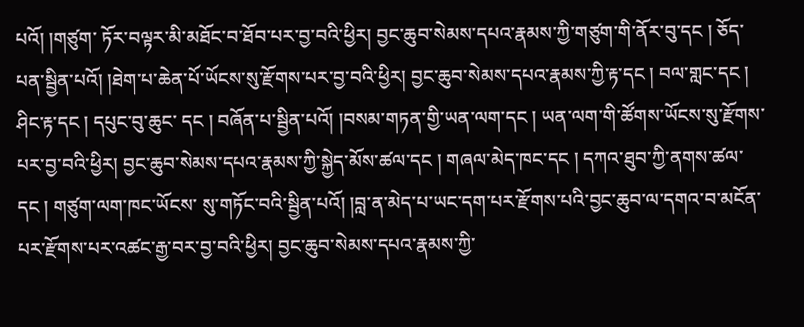པའོ། །གཙུག་ ཏོར་བལྟར་མི་མཐོང་བ་ཐོབ་པར་བྱ་བའི་ཕྱིར། བྱང་ཆུབ་སེམས་དཔའ་རྣམས་ཀྱི་གཙུག་གི་ནོར་བུ་དང ། ཅོད་པན་སྦྱིན་པའོ། །ཐེག་པ་ཆེན་པོ་ཡོངས་སུ་རྫོགས་པར་བྱ་བའི་ཕྱིར། བྱང་ཆུབ་སེམས་དཔའ་རྣམས་ཀྱི་རྟ་དང ། བལ་གླང་དང ། ཤིང་རྟ་དང ། དཔུང་བུ་ཆུང་ དང ། བཞོན་པ་སྦྱིན་པའོ། །བསམ་གཏན་གྱི་ཡན་ལག་དང ། ཡན་ལག་གི་ཚོགས་ཡོངས་སུ་རྫོགས་པར་བྱ་བའི་ཕྱིར། བྱང་ཆུབ་སེམས་དཔའ་རྣམས་ཀྱི་སྐྱེད་མོས་ཚལ་དང ། གཞལ་མེད་ཁང་དང ། དཀའ་ཐུབ་ཀྱི་ནགས་ཚལ་དང ། གཙུག་ལག་ཁང་ཡོངས་ སུ་གཏོང་བའི་སྦྱིན་པའོ། །བླ་ན་མེད་པ་ཡང་དག་པར་རྫོགས་པའི་བྱང་ཆུབ་ལ་དགའ་བ་མངོན་པར་རྫོགས་པར་འཚང་རྒྱ་བར་བྱ་བའི་ཕྱིར། བྱང་ཆུབ་སེམས་དཔའ་རྣམས་ཀྱི་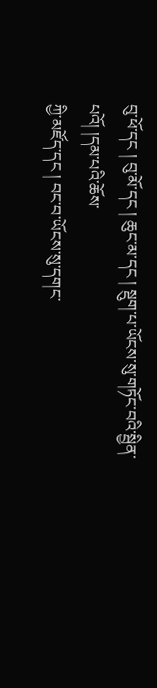བུ་ཕོ་དང ། བུ་མོ་དང ། ཆུང་མ་དང ། སྡུག་པ་ཡོངས་སུ་གཏོང་བའི་སྦྱིན་པའོ། །དམ་པའི་ཆོས་
ཀྱི་མཛོད་དང ། བང་བ་ཡོངས་སུ་དགང་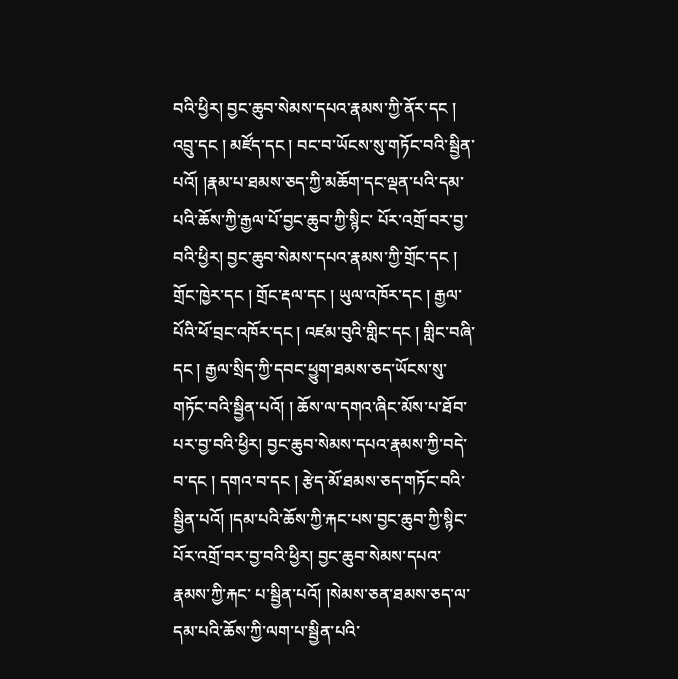བའི་ཕྱིར། བྱང་ཆུབ་སེམས་དཔའ་རྣམས་ཀྱི་ནོར་དང ། འབྲུ་དང ། མཛོད་དང ། བང་བ་ཡོངས་སུ་གཏོང་བའི་སྦྱིན་པའོ། །རྣམ་པ་ཐམས་ཅད་ཀྱི་མཆོག་དང་ལྡན་པའི་དམ་པའི་ཆོས་ཀྱི་རྒྱལ་པོ་བྱང་ཆུབ་ཀྱི་སྙིང་ པོར་འགྲོ་བར་བྱ་བའི་ཕྱིར། བྱང་ཆུབ་སེམས་དཔའ་རྣམས་ཀྱི་གྲོང་དང ། གྲོང་ཁྱེར་དང ། གྲོང་རྡལ་དང ། ཡུལ་འཁོར་དང ། རྒྱལ་པོའི་ཕོ་བྲང་འཁོར་དང ། འཛམ་བུའི་གླིང་དང ། གླིང་བཞི་དང ། རྒྱལ་སྲིད་ཀྱི་དབང་ཕྱུག་ཐམས་ཅད་ཡོངས་སུ་གཏོང་བའི་སྦྱིན་པའོ། ། ཆོས་ལ་དགའ་ཞིང་མོས་པ་ཐོབ་པར་བྱ་བའི་ཕྱིར། བྱང་ཆུབ་སེམས་དཔའ་རྣམས་ཀྱི་བདེ་བ་དང ། དགའ་བ་དང ། རྩེད་མོ་ཐམས་ཅད་གཏོང་བའི་སྦྱིན་པའོ། །དམ་པའི་ཆོས་ཀྱི་རྐང་པས་བྱང་ཆུབ་ཀྱི་སྙིང་པོར་འགྲོ་བར་བྱ་བའི་ཕྱིར། བྱང་ཆུབ་སེམས་དཔའ་རྣམས་ཀྱི་རྐང་ པ་སྦྱིན་པའོ། །སེམས་ཅན་ཐམས་ཅད་ལ་དམ་པའི་ཆོས་ཀྱི་ལག་པ་སྦྱིན་པའི་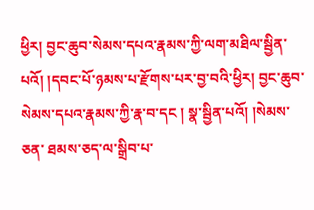ཕྱིར། བྱང་ཆུབ་སེམས་དཔའ་རྣམས་ཀྱི་ལག་མཐིལ་སྦྱིན་པའོ། །དབང་པོ་ཉམས་པ་རྫོགས་པར་བྱ་བའི་ཕྱིར། བྱང་ཆུབ་སེམས་དཔའ་རྣམས་ཀྱི་རྣ་བ་དང ། སྣ་སྦྱིན་པའོ། །སེམས་ཅན་ ཐམས་ཅད་ལ་སྒྲིབ་པ་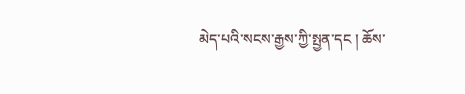མེད་པའི་སངས་རྒྱས་ཀྱི་སྤྱན་དང ། ཆོས་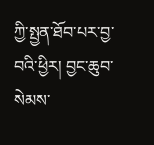ཀྱི་སྤྱན་ཐོབ་པར་བྱ་བའི་ཕྱིར། བྱང་ཆུབ་སེམས་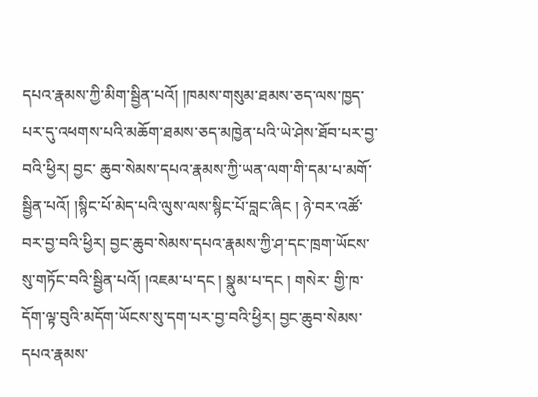དཔའ་རྣམས་ཀྱི་མིག་སྦྱིན་པའོ། །ཁམས་གསུམ་ཐམས་ཅད་ལས་ཁྱད་པར་དུ་འཕགས་པའི་མཆོག་ཐམས་ཅད་མཁྱེན་པའི་ཡེ་ཤེས་ཐོབ་པར་བྱ་བའི་ཕྱིར། བྱང་ ཆུབ་སེམས་དཔའ་རྣམས་ཀྱི་ཡན་ལག་གི་དམ་པ་མགོ་སྦྱིན་པའོ། །སྙིང་པོ་མེད་པའི་ལུས་ལས་སྙིང་པོ་བླང་ཞིང ། ཉེ་བར་འཚོ་བར་བྱ་བའི་ཕྱིར། བྱང་ཆུབ་སེམས་དཔའ་རྣམས་ཀྱི་ཤ་དང་ཁྲག་ཡོངས་སུ་གཏོང་བའི་སྦྱིན་པའོ། །འཇམ་པ་དང ། སྣུམ་པ་དང ། གསེར་ གྱི་ཁ་དོག་ལྟ་བུའི་མདོག་ཡོངས་སུ་དག་པར་བྱ་བའི་ཕྱིར། བྱང་ཆུབ་སེམས་དཔའ་རྣམས་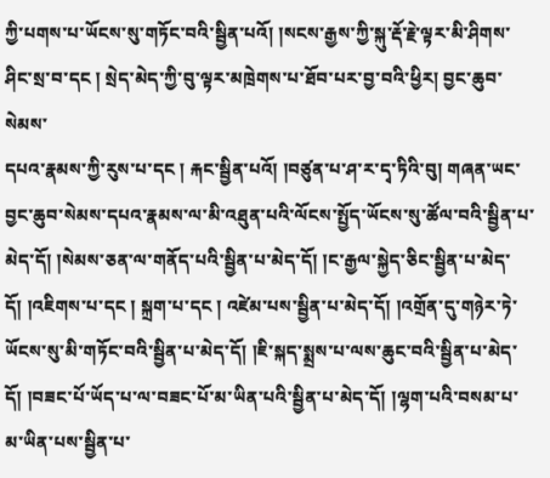ཀྱི་པགས་པ་ཡོངས་སུ་གཏོང་བའི་སྦྱིན་པའོ། །སངས་རྒྱས་ཀྱི་སྐུ་རྡོ་རྗེ་ལྟར་མི་ཤིགས་ཤིང་སྲ་བ་དང ། སྲེད་མེད་ཀྱི་བུ་ལྟར་མཁྲེགས་པ་ཐོབ་པར་བྱ་བའི་ཕྱིར། བྱང་ཆུབ་སེམས་
དཔའ་རྣམས་ཀྱི་རུས་པ་དང ། རྐང་སྦྱིན་པའོ། །བཙུན་པ་ཤ་ར་དྭ་ཏིའི་བུ། གཞན་ཡང་བྱང་ཆུབ་སེམས་དཔའ་རྣམས་ལ་མི་འཐུན་པའི་ལོངས་སྤྱོད་ཡོངས་སུ་ཚོལ་བའི་སྦྱིན་པ་མེད་དོ། །སེམས་ཅན་ལ་གནོད་པའི་སྦྱིན་པ་མེད་དོ། །ང་རྒྱལ་སྐྱེད་ཅིང་སྦྱིན་པ་མེད་ དོ། །འཇིགས་པ་དང ། སྐྲག་པ་དང ། འཛེམ་པས་སྦྱིན་པ་མེད་དོ། །འགྲོན་དུ་གཉེར་ཏེ་ཡོངས་སུ་མི་གཏོང་བའི་སྦྱིན་པ་མེད་དོ། །ཇི་སྐད་སྨྲས་པ་ལས་ཆུང་བའི་སྦྱིན་པ་མེད་དོ། །བཟང་པོ་ཡོད་པ་ལ་བཟང་པོ་མ་ཡིན་པའི་སྦྱིན་པ་མེད་དོ། །ལྷག་པའི་བསམ་པ་ མ་ཡིན་པས་སྦྱིན་པ་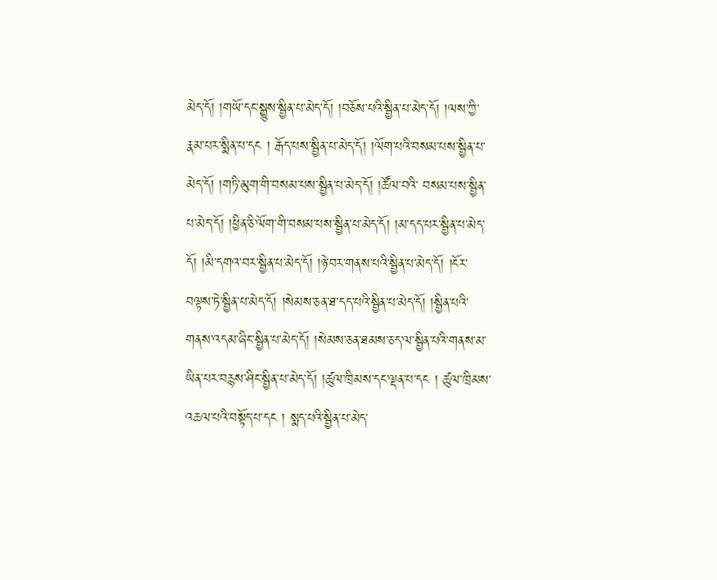མེད་དོ། །གཡོ་དང་སྒྱུས་སྦྱིན་པ་མེད་དོ། །བཅོས་པའི་སྦྱིན་པ་མེད་དོ། །ལས་ཀྱི་རྣམ་པར་སྨིན་པ་དང ། རྒོད་པས་སྦྱིན་པ་མེད་དོ། །ལོག་པའི་བསམ་པས་སྦྱིན་པ་མེད་དོ། །གཏི་མུག་གི་བསམ་པས་སྦྱིན་པ་མེད་དོ། །ཚོལ་བའི་ བསམ་པས་སྦྱིན་པ་མེད་དོ། །ཕྱིན་ཅི་ལོག་གི་བསམ་པས་སྦྱིན་པ་མེད་དོ། །མ་དད་པར་སྦྱིན་པ་མེད་དོ། །མི་དགའ་བར་སྦྱིན་པ་མེད་དོ། །ཉེ་བར་གནས་པའི་སྦྱིན་པ་མེད་དོ། །ངོར་བལྟས་ཏེ་སྦྱིན་པ་མེད་དོ། །སེམས་ཅན་ཐ་དད་པའི་སྦྱིན་པ་མེད་དོ། །སྦྱིན་པའི་ གནས་འདམ་ཞིང་སྦྱིན་པ་མེད་དོ། །སེམས་ཅན་ཐམས་ཅད་ལ་སྦྱིན་པའི་གནས་མ་ཡིན་པར་བརྙས་ཤིང་སྦྱིན་པ་མེད་དོ། །ཚུལ་ཁྲིམས་དང་ལྡན་པ་དང ། ཚུལ་ཁྲིམས་འཆལ་པའི་བསྟོད་པ་དང ། སྨད་པའི་སྦྱིན་པ་མེད་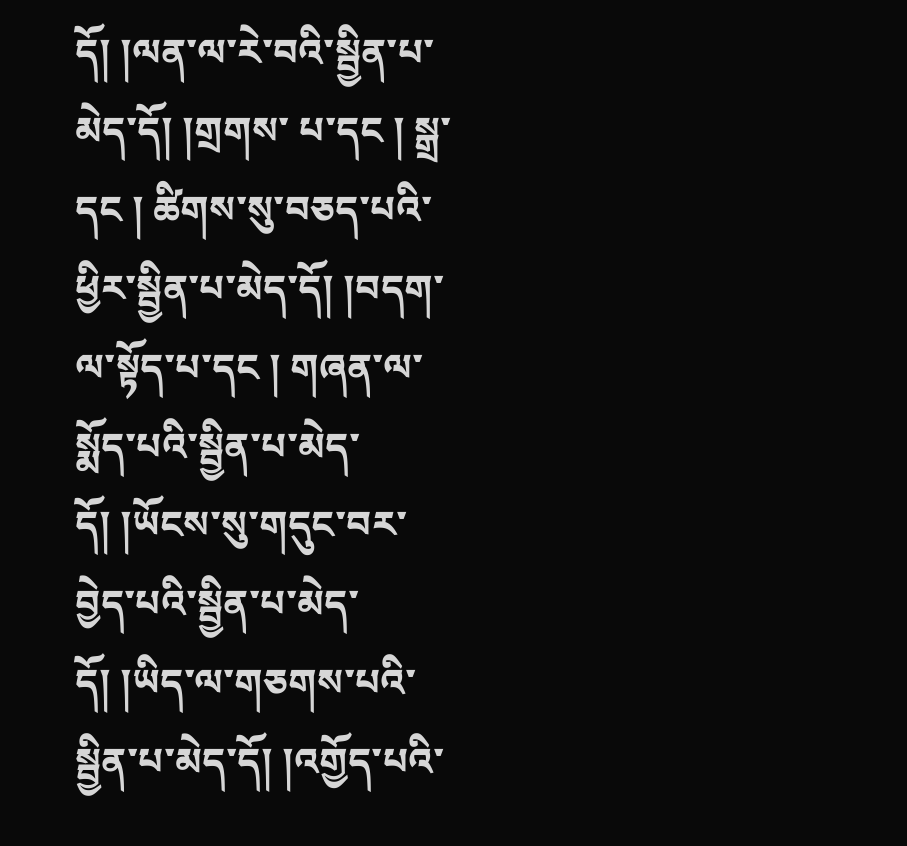དོ། །ལན་ལ་རེ་བའི་སྦྱིན་པ་མེད་དོ། །གྲགས་ པ་དང ། སྒྲ་དང ། ཚིགས་སུ་བཅད་པའི་ཕྱིར་སྦྱིན་པ་མེད་དོ། །བདག་ལ་སྟོད་པ་དང ། གཞན་ལ་སྨོད་པའི་སྦྱིན་པ་མེད་དོ། །ཡོངས་སུ་གདུང་བར་བྱེད་པའི་སྦྱིན་པ་མེད་དོ། །ཡིད་ལ་གཅགས་པའི་སྦྱིན་པ་མེད་དོ། །འགྱོད་པའི་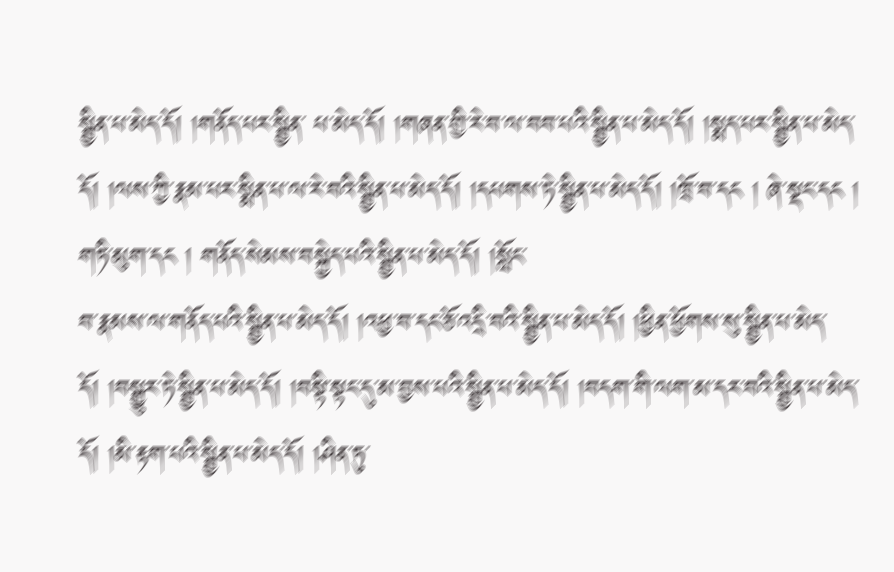སྦྱིན་པ་མེད་དོ། །གནོད་པར་སྦྱིན་ པ་མེད་དོ། །གཞན་གྱི་རེ་བ་ལ་བབ་པའི་སྦྱིན་པ་མེད་དོ། །སྨད་པར་སྦྱིན་པ་མེད་དོ། །ལས་ཀྱི་རྣམ་པར་སྨིན་པ་ལ་རེ་བའི་སྦྱིན་པ་མེད་དོ། །དཔགས་ཏེ་སྦྱིན་པ་མེད་དོ། །ཁྲོ་བ་དང ། ཞེ་སྡང་དང ། གཏི་མུག་དང ། གནོད་སེམས་བསྐྱེད་པའི་སྦྱིན་པ་མེད་དོ། །སློང་
བ་རྣམས་ལ་གནོད་པའི་སྦྱིན་པ་མེད་དོ། །འཕྱ་བ་དང་ཅོ་འདྲི་བའི་སྦྱིན་པ་མེད་དོ། །ཕྱིན་ཕྱོགས་སུ་སྦྱིན་པ་མེད་དོ། །བསྒྱུར་ཏེ་སྦྱིན་པ་མེད་དོ། །བསྟི་སྟང་དུ་མ་བྱས་པའི་སྦྱིན་པ་མེད་དོ། །བདག་གི་ལག་མ་དར་བའི་སྦྱིན་པ་མེད་དོ། །མི་རྟག་པའི་སྦྱིན་པ་མེད་དོ། །ཤིན་ཏུ་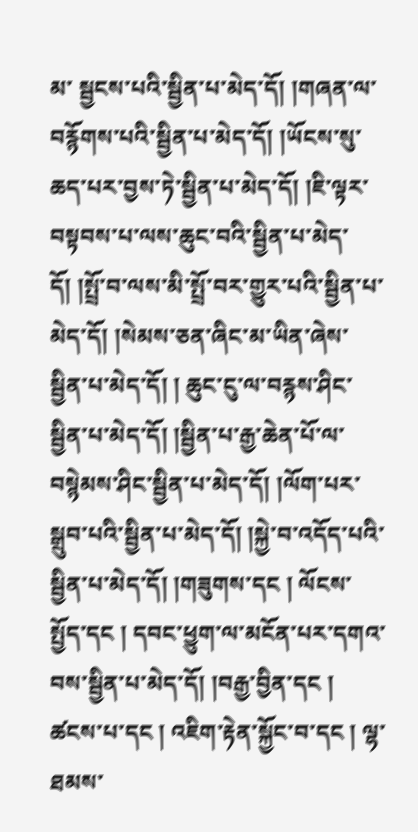མ་ སྦྱངས་པའི་སྦྱིན་པ་མེད་དོ། །གཞན་ལ་བརྙོགས་པའི་སྦྱིན་པ་མེད་དོ། །ཡོངས་སུ་ཆད་པར་བྱས་ཏེ་སྦྱིན་པ་མེད་དོ། །ཇི་ལྟར་བསྟབས་པ་ལས་ཆུང་བའི་སྦྱིན་པ་མེད་དོ། །སྤྲོ་བ་ལས་མི་སྤྲོ་བར་གྱུར་པའི་སྦྱིན་པ་མེད་དོ། །སེམས་ཅན་ཞིང་མ་ཡིན་ཞེས་སྦྱིན་པ་མེད་དོ། ། ཆུང་ངུ་ལ་བརྙས་ཤིང་སྦྱིན་པ་མེད་དོ། །སྦྱིན་པ་རྒྱ་ཆེན་པོ་ལ་བསྙེམས་ཤིང་སྦྱིན་པ་མེད་དོ། །ལོག་པར་སྒྲུབ་པའི་སྦྱིན་པ་མེད་དོ། །སྐྱེ་བ་འདོད་པའི་སྦྱིན་པ་མེད་དོ། །གཟུགས་དང ། ལོངས་སྤྱོད་དང ། དབང་ཕྱུག་ལ་མངོན་པར་དགའ་བས་སྦྱིན་པ་མེད་དོ། །བརྒྱ་བྱིན་དང ། ཚངས་པ་དང ། འཇིག་རྟེན་སྐྱོང་བ་དང ། ལྷ་ཐམས་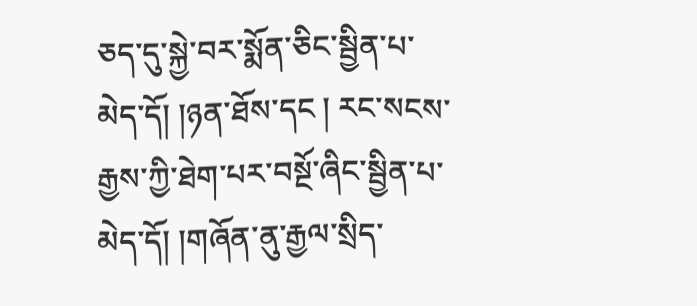ཅད་དུ་སྐྱེ་བར་སྨོན་ཅིང་སྦྱིན་པ་མེད་དོ། །ཉན་ཐོས་དང ། རང་སངས་རྒྱས་ཀྱི་ཐེག་པར་བསྔོ་ཞིང་སྦྱིན་པ་མེད་དོ། །གཞོན་ནུ་རྒྱལ་སྲིད་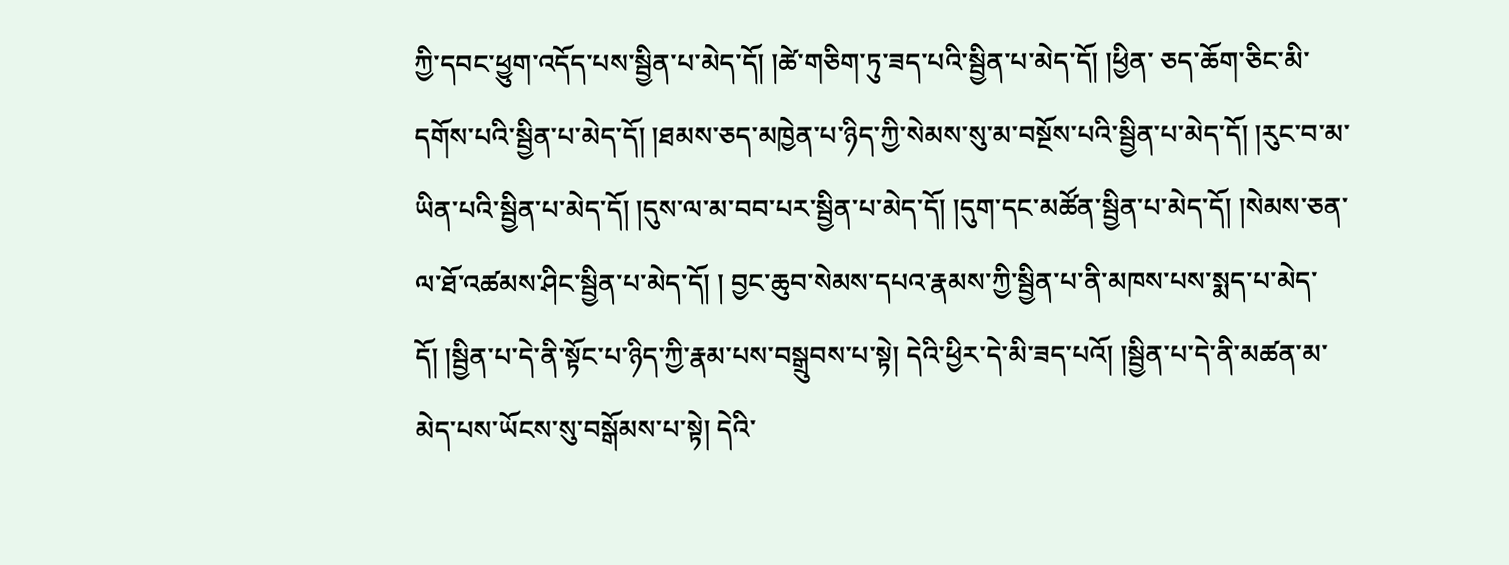ཀྱི་དབང་ཕྱུག་འདོད་པས་སྦྱིན་པ་མེད་དོ། །ཚེ་གཅིག་ཏུ་ཟད་པའི་སྦྱིན་པ་མེད་དོ། །ཕྱིན་ ཅད་ཆོག་ཅིང་མི་དགོས་པའི་སྦྱིན་པ་མེད་དོ། །ཐམས་ཅད་མཁྱེན་པ་ཉིད་ཀྱི་སེམས་སུ་མ་བསྔོས་པའི་སྦྱིན་པ་མེད་དོ། །རུང་བ་མ་ཡིན་པའི་སྦྱིན་པ་མེད་དོ། །དུས་ལ་མ་བབ་པར་སྦྱིན་པ་མེད་དོ། །དུག་དང་མཚོན་སྦྱིན་པ་མེད་དོ། །སེམས་ཅན་ལ་ཐོ་འཚམས་ཤིང་སྦྱིན་པ་མེད་དོ། ། བྱང་ཆུབ་སེམས་དཔའ་རྣམས་ཀྱི་སྦྱིན་པ་ནི་མཁས་པས་སྨད་པ་མེད་དོ། །སྦྱིན་པ་དེ་ནི་སྟོང་པ་ཉིད་ཀྱི་རྣམ་པས་བསྒྲུབས་པ་སྟེ། དེའི་ཕྱིར་དེ་མི་ཟད་པའོ། །སྦྱིན་པ་དེ་ནི་མཚན་མ་མེད་པས་ཡོངས་སུ་བསྒོམས་པ་སྟེ། དེའི་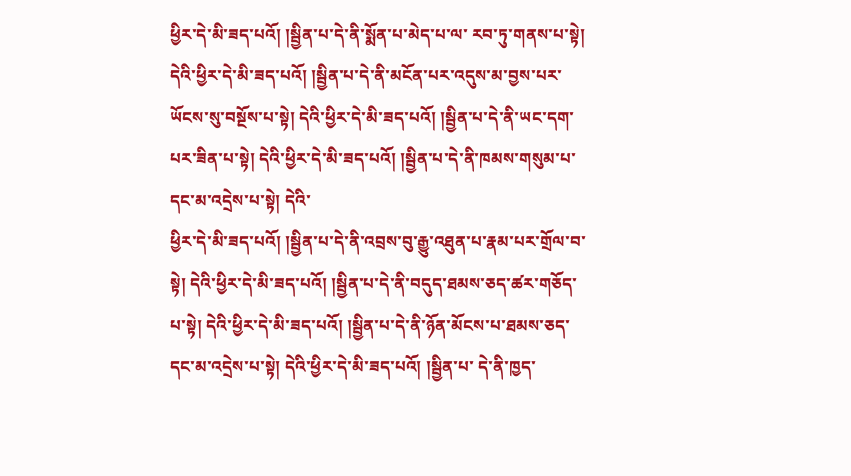ཕྱིར་དེ་མི་ཟད་པའོ། །སྦྱིན་པ་དེ་ནི་སྨོན་པ་མེད་པ་ལ་ རབ་ཏུ་གནས་པ་སྟེ། དེའི་ཕྱིར་དེ་མི་ཟད་པའོ། །སྦྱིན་པ་དེ་ནི་མངོན་པར་འདུས་མ་བྱས་པར་ཡོངས་སུ་བསྔོས་པ་སྟེ། དེའི་ཕྱིར་དེ་མི་ཟད་པའོ། །སྦྱིན་པ་དེ་ནི་ཡང་དག་པར་ཟིན་པ་སྟེ། དེའི་ཕྱིར་དེ་མི་ཟད་པའོ། །སྦྱིན་པ་དེ་ནི་ཁམས་གསུམ་པ་དང་མ་འདྲེས་པ་སྟེ། དེའི་
ཕྱིར་དེ་མི་ཟད་པའོ། །སྦྱིན་པ་དེ་ནི་འབྲས་བུ་རྒྱུ་འཐུན་པ་རྣམ་པར་གྲོལ་བ་སྟེ། དེའི་ཕྱིར་དེ་མི་ཟད་པའོ། །སྦྱིན་པ་དེ་ནི་བདུད་ཐམས་ཅད་ཚར་གཅོད་པ་སྟེ། དེའི་ཕྱིར་དེ་མི་ཟད་པའོ། །སྦྱིན་པ་དེ་ནི་ཉོན་མོངས་པ་ཐམས་ཅད་དང་མ་འདྲེས་པ་སྟེ། དེའི་ཕྱིར་དེ་མི་ཟད་པའོ། །སྦྱིན་པ་ དེ་ནི་ཁྱད་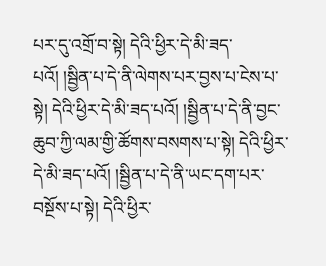པར་དུ་འགྲོ་བ་སྟེ། དེའི་ཕྱིར་དེ་མི་ཟད་པའོ། །སྦྱིན་པ་དེ་ནི་ལེགས་པར་བྱས་པ་ངེས་པ་སྟེ། དེའི་ཕྱིར་དེ་མི་ཟད་པའོ། །སྦྱིན་པ་དེ་ནི་བྱང་ཆུབ་ཀྱི་ལམ་གྱི་ཚོགས་བསགས་པ་སྟེ། དེའི་ཕྱིར་དེ་མི་ཟད་པའོ། །སྦྱིན་པ་དེ་ནི་ཡང་དག་པར་བསྔོས་པ་སྟེ། དེའི་ཕྱིར་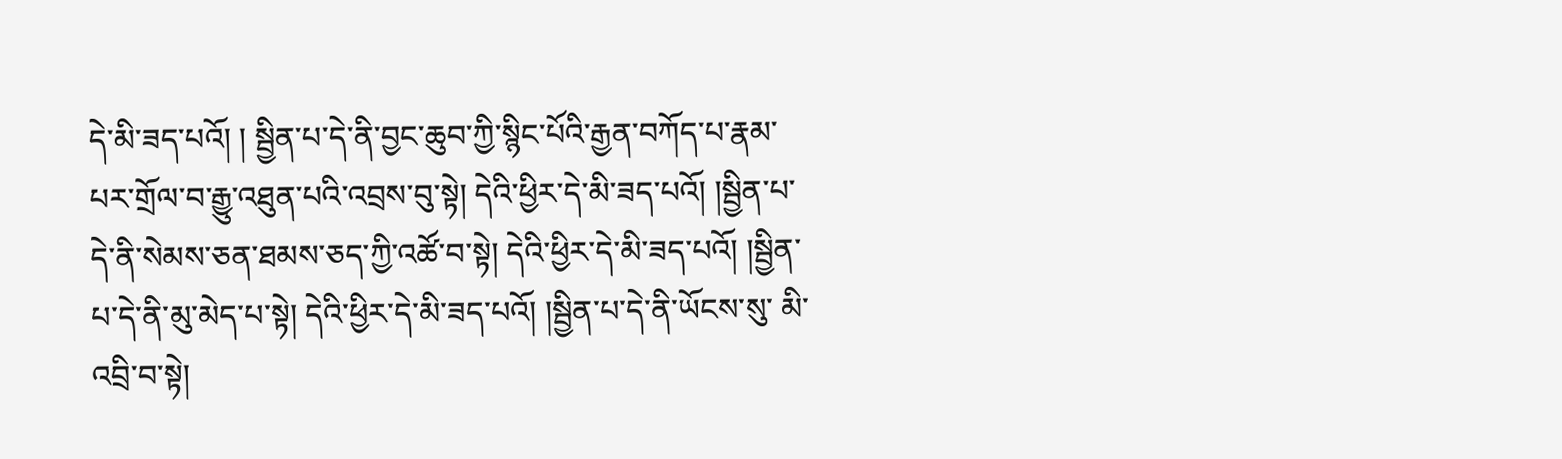དེ་མི་ཟད་པའོ། ། སྦྱིན་པ་དེ་ནི་བྱང་ཆུབ་ཀྱི་སྙིང་པོའི་རྒྱན་བཀོད་པ་རྣམ་པར་གྲོལ་བ་རྒྱུ་འཐུན་པའི་འབྲས་བུ་སྟེ། དེའི་ཕྱིར་དེ་མི་ཟད་པའོ། །སྦྱིན་པ་དེ་ནི་སེམས་ཅན་ཐམས་ཅད་ཀྱི་འཚོ་བ་སྟེ། དེའི་ཕྱིར་དེ་མི་ཟད་པའོ། །སྦྱིན་པ་དེ་ནི་མུ་མེད་པ་སྟེ། དེའི་ཕྱིར་དེ་མི་ཟད་པའོ། །སྦྱིན་པ་དེ་ནི་ཡོངས་སུ་ མི་འབྲི་བ་སྟེ།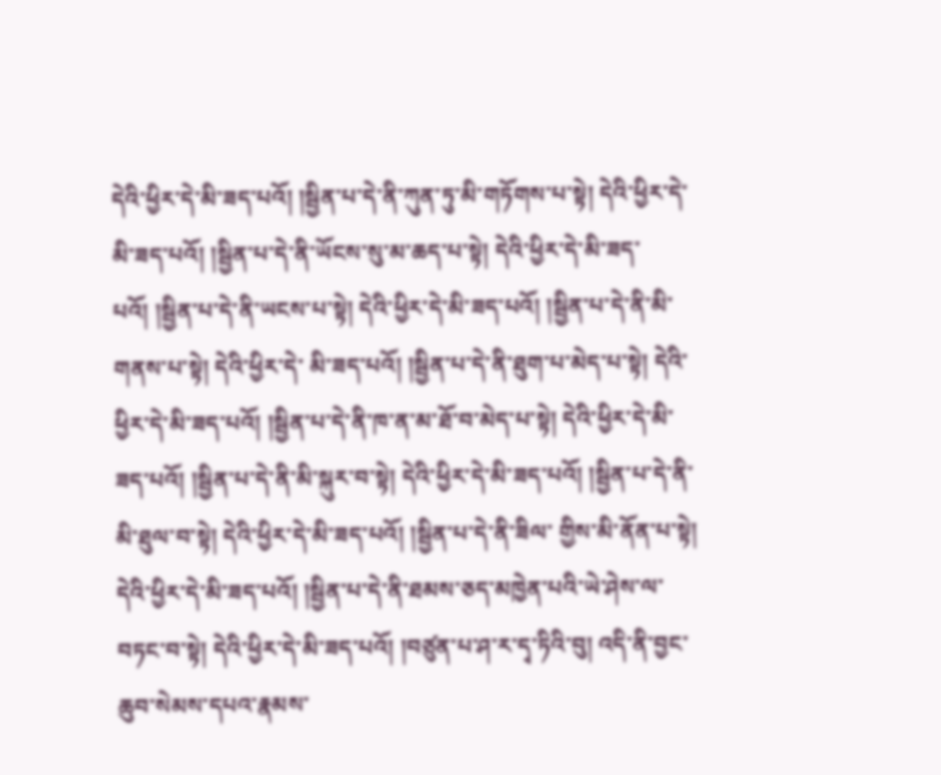དེའི་ཕྱིར་དེ་མི་ཟད་པའོ། །སྦྱིན་པ་དེ་ནི་ཀུན་ཏུ་མི་གཏོགས་པ་སྟེ། དེའི་ཕྱིར་དེ་མི་ཟད་པའོ། །སྦྱིན་པ་དེ་ནི་ཡོངས་སུ་མ་ཆད་པ་སྟེ། དེའི་ཕྱིར་དེ་མི་ཟད་པའོ། །སྦྱིན་པ་དེ་ནི་ཡངས་པ་སྟེ། དེའི་ཕྱིར་དེ་མི་ཟད་པའོ། །སྦྱིན་པ་དེ་ནི་མི་གནས་པ་སྟེ། དེའི་ཕྱིར་དེ་ མི་ཟད་པའོ། །སྦྱིན་པ་དེ་ནི་ཐུག་པ་མེད་པ་སྟེ། དེའི་ཕྱིར་དེ་མི་ཟད་པའོ། །སྦྱིན་པ་དེ་ནི་ཁ་ན་མ་ཐོ་བ་མེད་པ་སྟེ། དེའི་ཕྱིར་དེ་མི་ཟད་པའོ། །སྦྱིན་པ་དེ་ནི་མི་སྐུར་བ་སྟེ། དེའི་ཕྱིར་དེ་མི་ཟད་པའོ། །སྦྱིན་པ་དེ་ནི་མི་ཐུལ་བ་སྟེ། དེའི་ཕྱིར་དེ་མི་ཟད་པའོ། །སྦྱིན་པ་དེ་ནི་ཟིལ་ གྱིས་མི་ནོན་པ་སྟེ། དེའི་ཕྱིར་དེ་མི་ཟད་པའོ། །སྦྱིན་པ་དེ་ནི་ཐམས་ཅད་མཁྱེན་པའི་ཡེ་ཤེས་ལ་བཏང་བ་སྟེ། དེའི་ཕྱིར་དེ་མི་ཟད་པའོ། །བཙུན་པ་ཤ་ར་དྭ་ཏིའི་བུ། འདི་ནི་བྱང་ཆུབ་སེམས་དཔའ་རྣམས་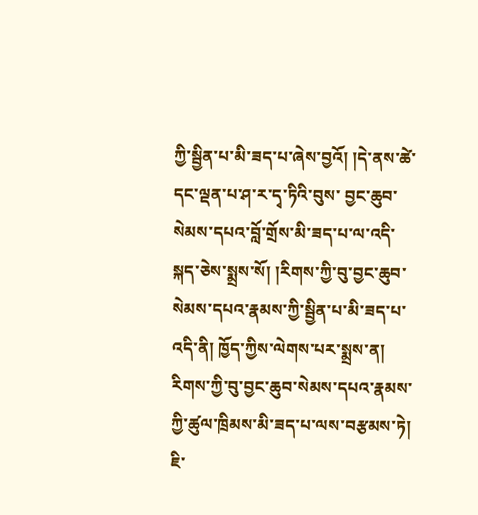ཀྱི་སྦྱིན་པ་མི་ཟད་པ་ཞེས་བྱའོ། །དེ་ནས་ཚེ་དང་ལྡན་པ་ཤ་ར་དྭ་ཏིའི་བུས་ བྱང་ཆུབ་སེམས་དཔའ་བློ་གྲོས་མི་ཟད་པ་ལ་འདི་སྐད་ཅེས་སྨྲས་སོ། །རིགས་ཀྱི་བུ་བྱང་ཆུབ་སེམས་དཔའ་རྣམས་ཀྱི་སྦྱིན་པ་མི་ཟད་པ་འདི་ནི། ཁྱོད་ཀྱིས་ལེགས་པར་སྨྲས་ན། རིགས་ཀྱི་བུ་བྱང་ཆུབ་སེམས་དཔའ་རྣམས་ཀྱི་ཚུལ་ཁྲིམས་མི་ཟད་པ་ལས་བརྩམས་ཏེ། ཇི་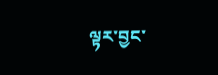ལྟར་བྱང་